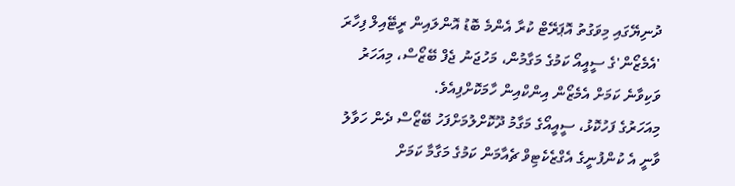ދުނިޔޭގައި މިވަގުތު އޮޕަރޭޓް ކުރާ އެންމެ ބޮޑު އޮންލައިން ރީޓޭއިލް ފިހާރަ 'އެމެޒޯން'ގެ ސީއީއޯ ކަމުގެ މަގާމުން، މަހުޖަނު ޖެފް ބޭޒޯސް، މިއަހަރު ވަކިވާނެ ކަމަށް އެމެޒޯން އިންކްއިން ހާމަކޮށްފިއެވެ.
މިއަހަރުގެ ފަހުކޮޅު، ސީއީއޯގެ މަގާމު ދޫކޮށްލުމަށްފަހު ބޭޒޯސް ދެން ހަވާލު ވާނީ އެ ކުންފުނީގެ އެގްޒެކެޓިވް ޗެއާމަން ކަމުގެ މަގާމާ ކަމަށް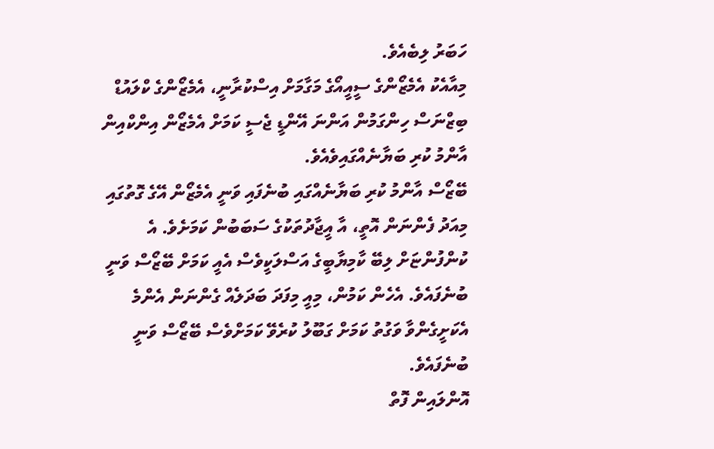ހަބަރު ލިބެއެވެ.
މިއާއެކު އެމެޒޯންގެ ސީއީއޯގެ މަގާމަށް އިސްކުރާނީ، އެމެޒޯންގެ ކްލައުޑް ބިޒްނަސް ހިންގަމުން އަންނަ އޭންޑީ ޖެސީ ކަމަށް އެމެޒޯން އިންކްއިން އާންމު ކުރި ބަޔާނެއްގައިވެއެވެ.
ބޭޒޯސް އާންމު ކުރި ބަޔާނެއްގައި ބުނެފައި ވަނީ އެމެޒޯން އޭގެ ގޮތުގައި މިއަދު ފެންނަން އޮތީ، އާ އީޖާދުތަކުގެ ސަބަބުން ކަމަށެވެ. އެ ކުންފުންޏަށް ލިބޭ ކާމިޔާބީގެ އަސްލަކީވެސް އެއީ ކަމަށް ބޭޒޯސް ވަނީ ބުނެފައެވެ. އެހެން ކަމުން، މިއީ މިފަދަ ބަދަލެއް ގެންނަން އެންމެ އެކަށީގެންވާ ވަގުތު ކަމަށް ގަބޫލު ކުރެވޭ ކަމަށްވެސް ބޭޒޯސް ވަނީ ބުނެފައެވެ.
އޮންލައިން ފޮތް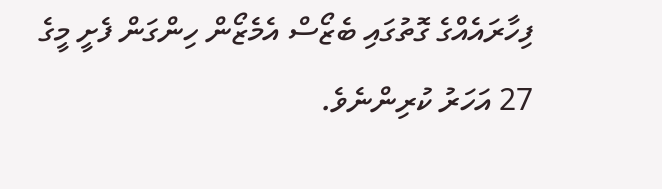ފިހާރައެއްގެ ގޮތުގައި ބެޒޯސް އެމެޒޯން ހިންގަން ފެށީ މީގެ 27 އަހަރު ކުރިންނެވެ.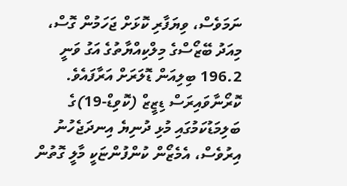ނަމަވެސް، ވިޔަފާރި ކޮޅަށް ޖަހަމުން ގޮސް، މިއަދު ބޭޒޯސްގެ މިލްކިއްޔާތުގެ އަގު ވަނީ 196.2 ބިލިއަން ޑޮލަރަށް އަރާފައެވެ.
ކޮރޯނާވައިރަސް ޑިޒީޒް (ކޮވިޑް-19)ގެ ބަލިމަޑުކަމުގައި މުޅި ދުނިޔެ އިނދަޖެހުނު އިރުވެސް، އެމެޒޯން ކުންފުންޏަކީ މާލީ ގޮތުން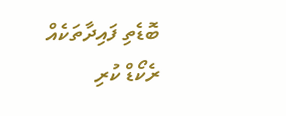ބޮޑެތި ފައިދާތަކެއް ރެކޯޑް ކުރި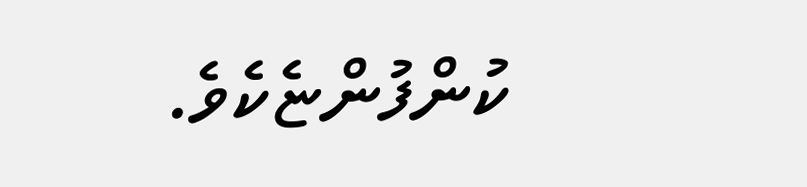ކުންފުންޏެކެވެ.